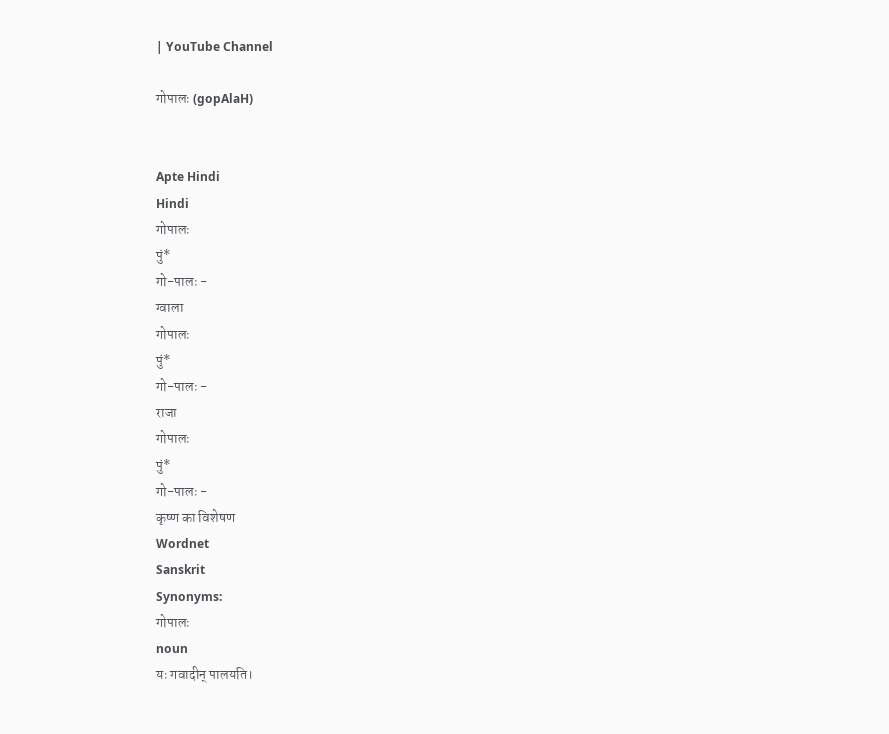| YouTube Channel

गोपालः (gopAlaH)


Apte Hindi
Hindi
गोपालः
पुं*
गो-पालः -
ग्वाला
गोपालः
पुं*
गो-पालः -
राजा
गोपालः
पुं*
गो-पालः -
कृष्ण का विशेषण
Wordnet
Sanskrit
Synonyms:
गोपालः
noun
यः गवादीन् पालयति।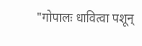"गोपालः धावित्वा पशून्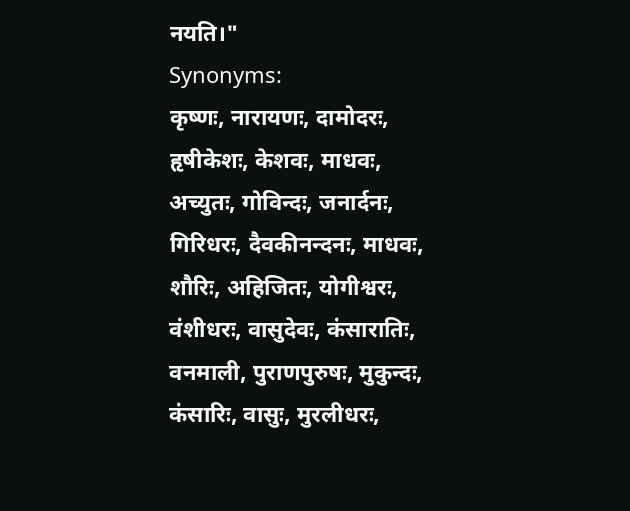नयति।"
Synonyms:
कृष्णः, नारायणः, दामोदरः, हृषीकेशः, केशवः, माधवः, अच्युतः, गोविन्दः, जनार्दनः, गिरिधरः, दैवकीनन्दनः, माधवः, शौरिः, अहिजितः, योगीश्वरः, वंशीधरः, वासुदेवः, कंसारातिः, वनमाली, पुराणपुरुषः, मुकुन्दः, कंसारिः, वासुः, मुरलीधरः,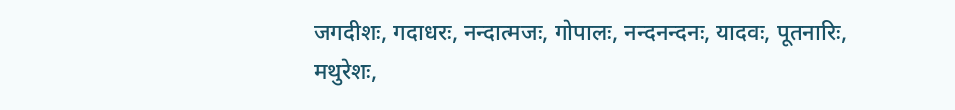जगदीशः, गदाधरः, नन्दात्मजः, गोपालः, नन्दनन्दनः, यादवः, पूतनारिः, मथुरेशः,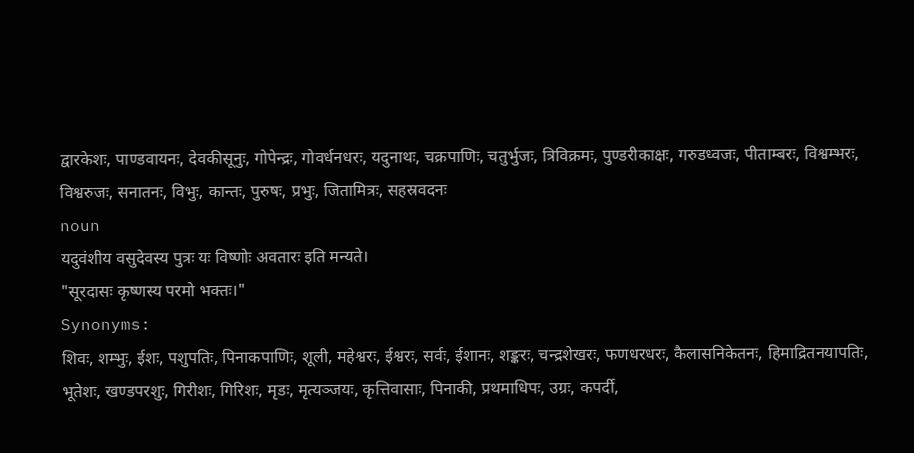द्वारकेशः, पाण्डवायनः, देवकीसूनुः, गोपेन्द्रः, गोवर्धनधरः, यदुनाथः, चक्रपाणिः, चतुर्भुजः, त्रिविक्रमः, पुण्डरीकाक्षः, गरुडध्वजः, पीताम्बरः, विश्वम्भरः, विश्वरुजः, सनातनः, विभुः, कान्तः, पुरुषः, प्रभुः, जितामित्रः, सहस्रवदनः
noun
यदुवंशीय वसुदेवस्य पुत्रः यः विष्णोः अवतारः इति मन्यते।
"सूरदासः कृष्णस्य परमो भक्तः।"
Synonyms:
शिवः, शम्भुः, ईशः, पशुपतिः, पिनाकपाणिः, शूली, महेश्वरः, ईश्वरः, सर्वः, ईशानः, शङ्करः, चन्द्रशेखरः, फणधरधरः, कैलासनिकेतनः, हिमाद्रितनयापतिः, भूतेशः, खण्डपरशुः, गिरीशः, गिरिशः, मृडः, मृत्यञ्जयः, कृत्तिवासाः, पिनाकी, प्रथमाधिपः, उग्रः, कपर्दी,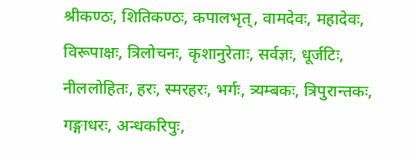श्रीकण्ठः, शितिकण्ठः, कपालभृत्, वामदेवः, महादेवः, विरूपाक्षः, त्रिलोचनः, कृशानुरेताः, सर्वज्ञः, धूर्जटिः, नीललोहितः, हरः, स्मरहरः, भर्गः, त्र्यम्बकः, त्रिपुरान्तकः, गङ्गाधरः, अन्धकरिपुः,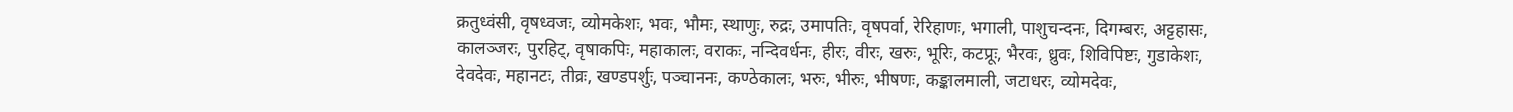क्रतुध्वंसी, वृषध्वजः, व्योमकेशः, भवः, भौमः, स्थाणुः, रुद्रः, उमापतिः, वृषपर्वा, रेरिहाणः, भगाली, पाशुचन्दनः, दिगम्बरः, अट्टहासः, कालञ्जरः, पुरहिट्, वृषाकपिः, महाकालः, वराकः, नन्दिवर्धनः, हीरः, वीरः, खरुः, भूरिः, कटप्रूः, भैरवः, ध्रुवः, शिविपिष्टः, गुडाकेशः, देवदेवः, महानटः, तीव्रः, खण्डपर्शुः, पञ्चाननः, कण्ठेकालः, भरुः, भीरुः, भीषणः, कङ्कालमाली, जटाधरः, व्योमदेवः,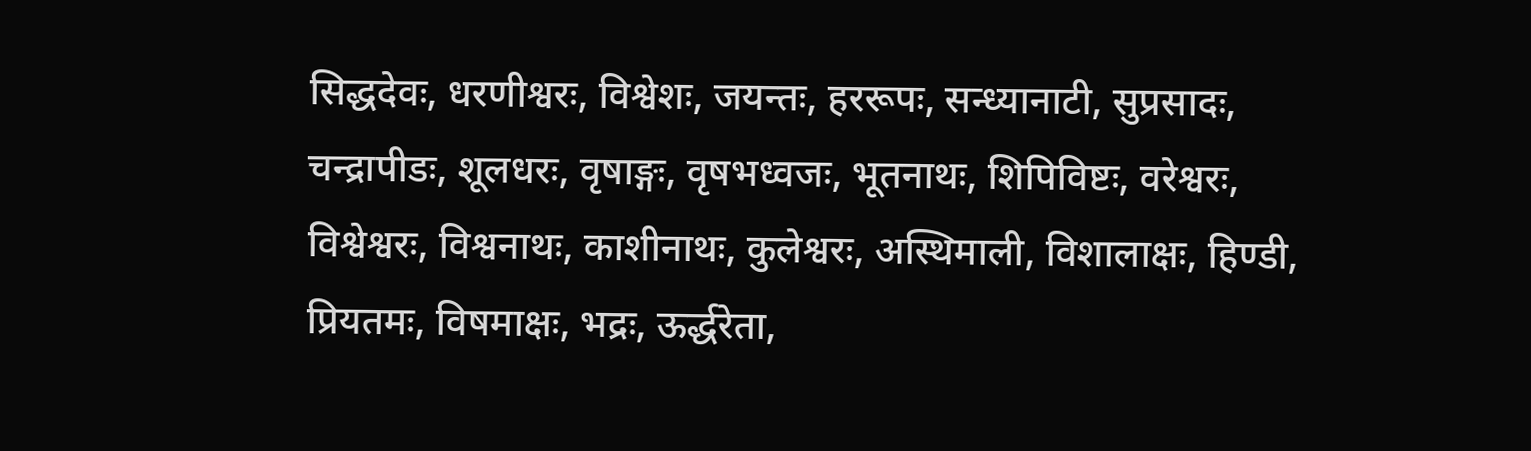सिद्धदेवः, धरणीश्वरः, विश्वेशः, जयन्तः, हररूपः, सन्ध्यानाटी, सुप्रसादः, चन्द्रापीडः, शूलधरः, वृषाङ्गः, वृषभध्वजः, भूतनाथः, शिपिविष्टः, वरेश्वरः, विश्वेश्वरः, विश्वनाथः, काशीनाथः, कुलेश्वरः, अस्थिमाली, विशालाक्षः, हिण्डी, प्रियतमः, विषमाक्षः, भद्रः, ऊर्द्धरेता,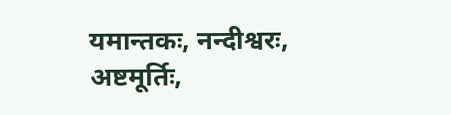यमान्तकः, नन्दीश्वरः, अष्टमूर्तिः,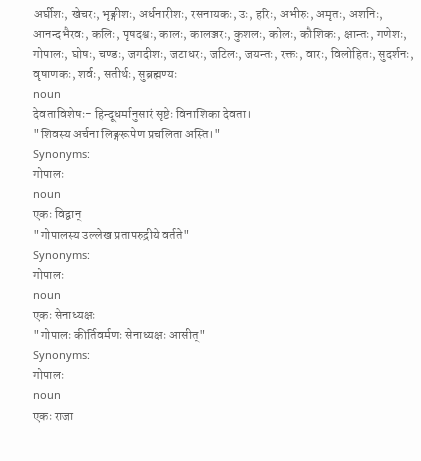अर्घीशः, खेचरः, भृङ्गीशः, अर्धनारीशः, रसनायकः, उः, हरिः, अभीरुः, अमृतः, अशनिः, आनन्दभैरवः, कलिः, पृषदश्वः, कालः, कालञ्जरः, कुशलः, कोलः, कौशिकः, क्षान्तः, गणेशः, गोपालः, घोषः, चण्डः, जगदीशः, जटाधरः, जटिलः, जयन्तः, रक्तः, वारः, विलोहितः, सुदर्शनः, वृषाणकः, शर्वः, सतीर्थः, सुब्रह्मण्यः
noun
देवताविशेषः- हिन्दूधर्मानुसारं सृष्टेः विनाशिका देवता।
"शिवस्य अर्चना लिङ्गरूपेण प्रचलिता अस्ति।"
Synonyms:
गोपालः
noun
एकः विद्वान्
"गोपालस्य उल्लेख प्रतापरुद्रीये वर्तते"
Synonyms:
गोपालः
noun
एकः सेनाध्यक्षः
"गोपालः कीर्तिवर्मणः सेनाध्यक्षः आसीत्"
Synonyms:
गोपालः
noun
एकः राजा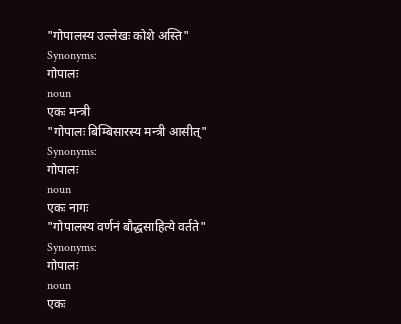"गोपालस्य उल्लेखः कोशे अस्ति"
Synonyms:
गोपालः
noun
एकः मन्त्री
"गोपालः बिम्बिसारस्य मन्त्री आसीत्"
Synonyms:
गोपालः
noun
एकः नागः
"गोपालस्य वर्णनं बौद्धसाहित्ये वर्तते"
Synonyms:
गोपालः
noun
एकः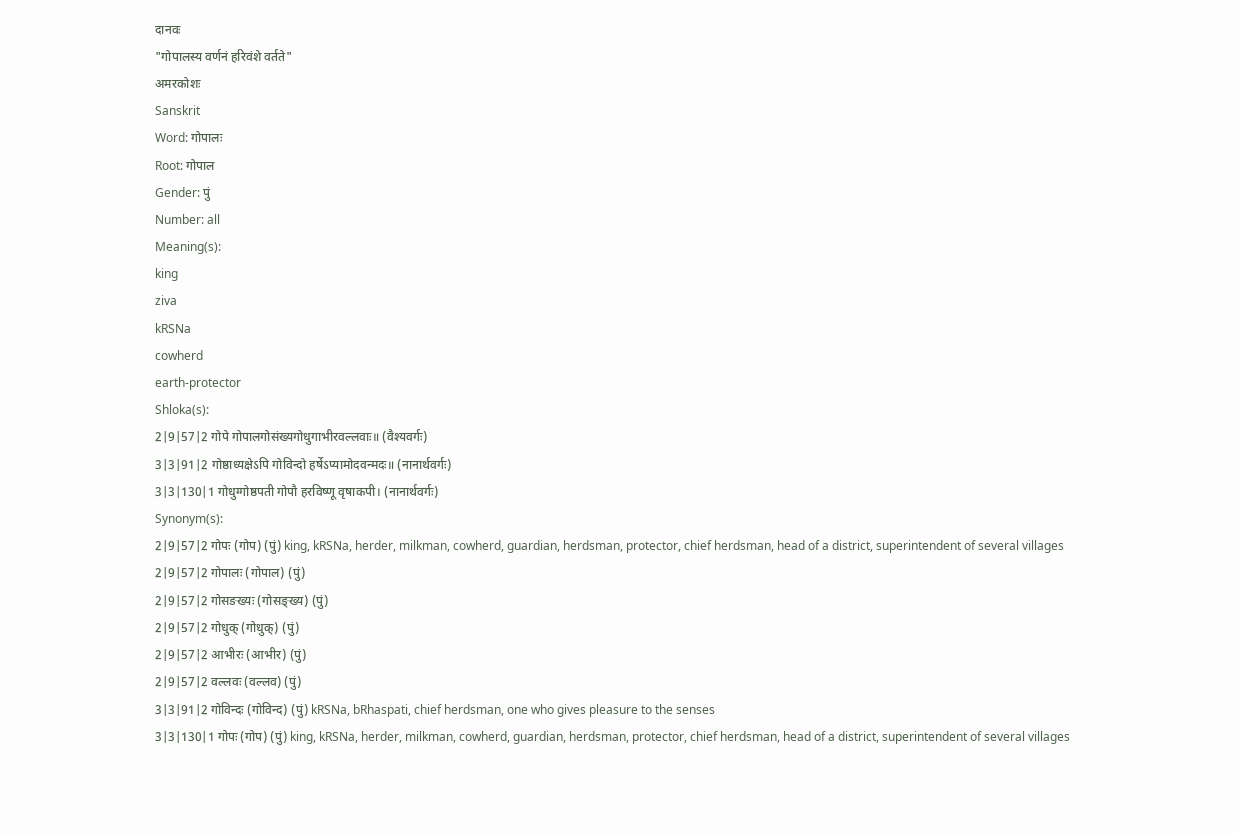दानवः
"गोपालस्य वर्णनं हरिवंशे वर्तते"
अमरकोशः
Sanskrit
Word: गोपालः
Root: गोपाल
Gender: पुं
Number: all
Meaning(s):
king
ziva
kRSNa
cowherd
earth-protector
Shloka(s):
2|9|57|2 गोपे गोपालगोसंख्यगोधुगाभीरवल्लवाः॥ (वैश्यवर्गः)
3|3|91|2 गोष्ठाध्यक्षेऽपि गोविन्दो हर्षेऽप्यामोदवन्मदः॥ (नानार्थवर्गः)
3|3|130|1 गोधुग्गोष्ठपती गोपौ हरविष्णू वृषाकपी। (नानार्थवर्गः)
Synonym(s):
2|9|57|2 गोपः (गोप) (पुं) king, kRSNa, herder, milkman, cowherd, guardian, herdsman, protector, chief herdsman, head of a district, superintendent of several villages
2|9|57|2 गोपालः (गोपाल) (पुं)
2|9|57|2 गोसङख्यः (गोसङ्ख्य) (पुं)
2|9|57|2 गोधुक् (गोधुक्) (पुं)
2|9|57|2 आभीरः (आभीर) (पुं)
2|9|57|2 वल्लवः (वल्लव) (पुं)
3|3|91|2 गोविन्दः (गोविन्द) (पुं) kRSNa, bRhaspati, chief herdsman, one who gives pleasure to the senses
3|3|130|1 गोपः (गोप) (पुं) king, kRSNa, herder, milkman, cowherd, guardian, herdsman, protector, chief herdsman, head of a district, superintendent of several villages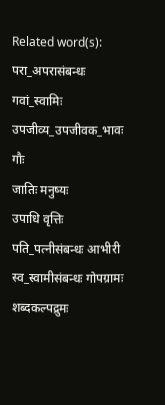Related word(s):
परा_अपरासंबन्धः गवां_स्वामिः
उपजीव्य_उपजीवक_भावः गौः
जातिः मनुष्यः
उपाधि वृत्तिः
पति_पत्नीसंबन्धः आभीरी
स्व_स्वामीसंबन्धः गोपग्रामः
शब्दकल्पद्रुमः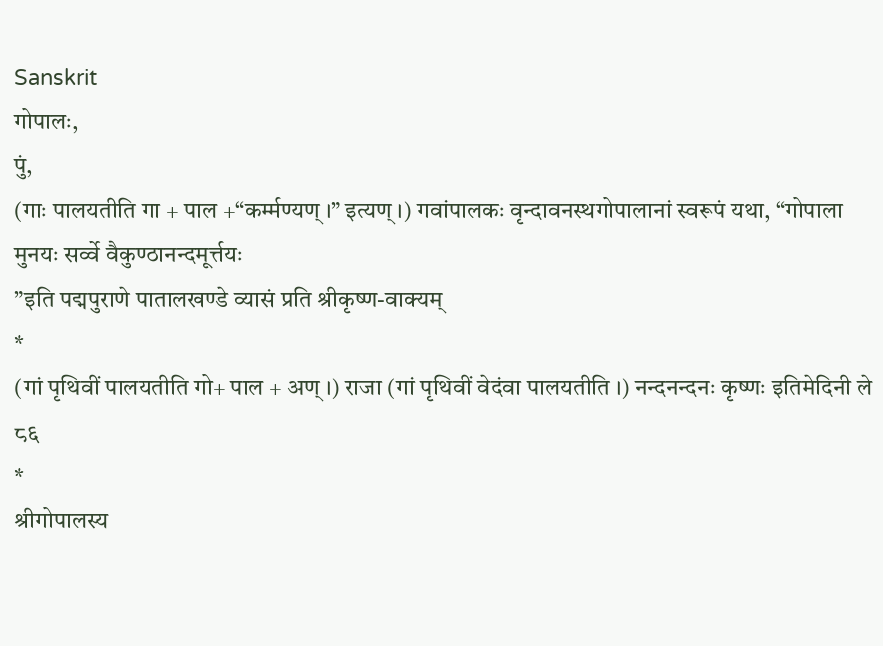Sanskrit
गोपालः,
पुं,
(गाः पालयतीति गा + पाल +“कर्म्मण्यण् ।” इत्यण् ।) गवांपालकः वृन्दावनस्थगोपालानां स्वरूपं यथा, “गोपाला मुनयः सर्व्वे वैकुण्ठानन्दमूर्त्तयः
”इति पद्मपुराणे पातालखण्डे व्यासं प्रति श्रीकृष्ण-वाक्यम्
*
(गां पृथिवीं पालयतीति गो+ पाल + अण् ।) राजा (गां पृथिवीं वेदंवा पालयतीति ।) नन्दनन्दनः कृष्णः इतिमेदिनी ले ८६
*
श्रीगोपालस्य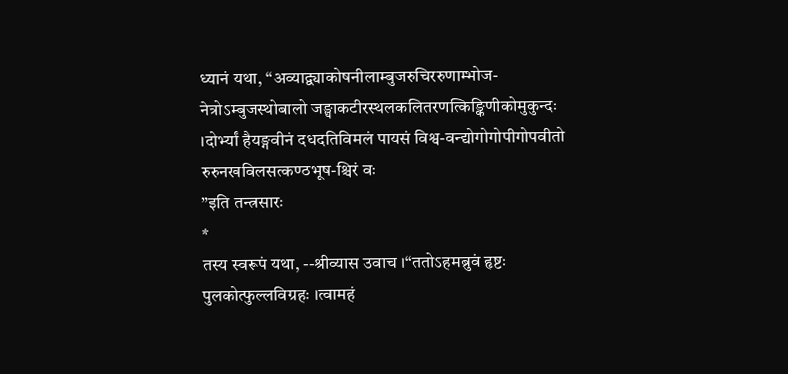ध्यानं यथा, “अव्याद्व्याकोषनीलाम्बुजरुचिररुणाम्भोज-नेत्रोऽम्बुजस्थोबालो जङ्घाकटीरस्थलकलितरणत्किङ्किणीकोमुकुन्दः ।दोर्भ्यां हैयङ्गवीनं दधदतिविमलं पायसं विश्व-वन्द्योगोगोपीगोपवीतो रुरुनखविलसत्कण्ठभूष-श्चिरं वः
”इति तन्त्रसारः
*
तस्य स्वरूपं यथा, --श्रीव्यास उवाच ।“ततोऽहमब्रुवं हृष्टः पुलकोत्फुल्लविग्रहः ।त्वामहं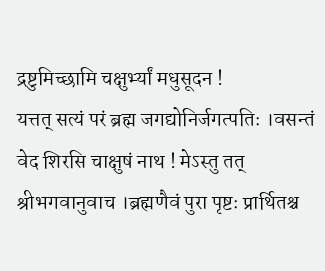द्रष्टुमिच्छामि चक्षुर्भ्यां मधुसूदन !
यत्तत् सत्यं परं ब्रह्म जगद्योनिर्जगत्पतिः ।वसन्तं वेद शिरसि चाक्षुषं नाथ ! मेऽस्तु तत्
श्रीभगवानुवाच ।ब्रह्मणैवं पुरा पृष्टः प्रार्थितश्च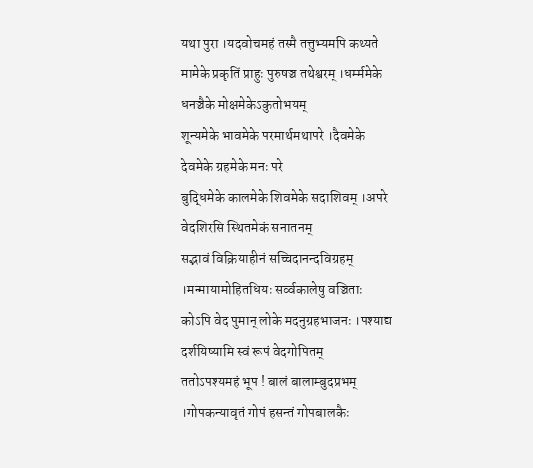यथा पुरा ।यदवोचमहं तस्मै तत्तुभ्यमपि कथ्यते
मामेके प्रकृतिं प्राहुः पुरुषञ्च तथेश्वरम् ।धर्म्ममेके धनञ्चैके मोक्षमेकेऽकुतोभयम्
शून्यमेके भावमेके परमार्थमथापरे ।दैवमेके देवमेके ग्रहमेके मनः परे
बुद्धिमेके कालमेके शिवमेके सदाशिवम् ।अपरे वेदशिरसि स्थितमेकं सनातनम्
सद्भावं विक्रियाहीनं सच्चिदानन्दविग्रहम् ।मन्मायामोहितधियः सर्व्वकालेषु वञ्चिताः
कोऽपि वेद पुमान् लोके मदनुग्रहभाजनः ।पश्याद्य दर्शयिष्यामि स्वं रूपं वेदगोपितम्
ततोऽपश्यमहं भूप ! बालं बालाम्बुदप्रभम् ।गोपकन्यावृतं गोपं हसन्तं गोपबालकैः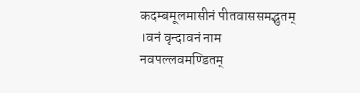कदम्बमूलमासीनं पीतवाससमद्भुतम् ।वनं वृन्दावनं नाम नवपल्लवमण्डितम्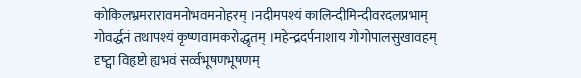कोकिलभ्रमरारावमनोभवमनोहरम् ।नदीमपश्यं कालिन्दीमिन्दीवरदलप्रभाम्
गोवर्द्धनं तथापश्यं कृष्णवामकरोद्धृतम् ।महेन्द्रदर्पनाशाय गोगोपालसुखावहम्
दृष्ट्वा विहृष्टो ह्यभवं सर्व्वभूषणभूषणम्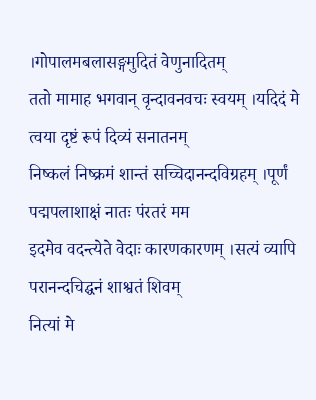।गोपालमबलासङ्गमुदितं वेणुनादितम्
ततो मामाह भगवान् वृन्दावनवचः स्वयम् ।यदिदं मे त्वया दृष्टं रूपं दिव्यं सनातनम्
निष्कलं निष्क्रमं शान्तं सच्चिदानन्दविग्रहम् ।पूर्णं पद्मपलाशाक्षं नातः पंरतरं मम
इदमेव वदन्त्येते वेदाः कारणकारणम् ।सत्यं व्यापि परानन्दचिद्घनं शाश्वतं शिवम्
नित्यां मे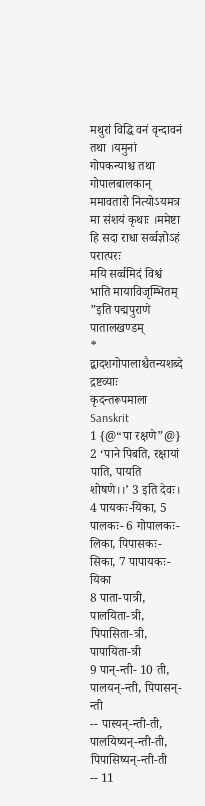मथुरां विद्धि वनं वृन्दावनं तथा ।यमुनां गोपकन्याश्च तथा गोपालबालकान्
ममावतारो नित्योऽयमत्र मा संशयं कृथाः ।ममेष्टा हि सदा राधा सर्व्वज्ञोऽहं परात्परः
मयि सर्व्वमिदं विश्वं भाति मायाविजृम्भितम्
”इति पद्मपुराणे पातालखण्डम्
*
द्बादशगोपालाश्चैतन्यशब्दे द्रष्टव्याः
कृदन्तरूपमाला
Sanskrit
1 {@“पा रक्षणे”@} 2 ‘पाने पिबति, रक्षायां पाति, पायति शोषणे।।’ 3 इति देवः।
4 पायकः-यिका, 5 पालकः- 6 गोपालकः-लिका, पिपासकः-सिका, 7 पापायकः-यिका
8 पाता-पात्री, पालयिता-त्री, पिपासिता-त्री, पापायिता-त्री
9 पान्-न्ती- 10 ती, पालयन्-न्ती, पिपासन्-न्ती
-- पास्यन्-न्ती-ती, पालयिष्यन्-न्ती-ती, पिपासिष्यन्-न्ती-ती
-- 11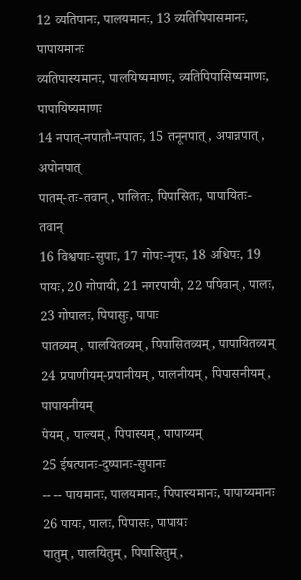12 व्यतिपानः, पालयमानः, 13 व्यतिपिपासमानः, पापायमानः
व्यतिपास्यमानः, पालयिष्यमाणः, व्यतिपिपासिष्यमाणः, पापायिष्यमाणः
14 नपात्-नपातौ-नपातः, 15 तनूनपात्, अपान्नपात्, अपोनपात्
पातम्-तः-तवान्, पालितः, पिपासितः, पापायितः-तवान्
16 विश्वपाः-सुपाः, 17 गोपः-नृपः, 18 अधिपः, 19 पायः, 20 गोपायी, 21 नगरपायी, 22 पपिवान्, पालः, 23 गोपालः, पिपासुः, पापाः
पातव्यम्, पालयितव्यम्, पिपासितव्यम्, पापायितव्यम्
24 प्रपाणीयम्-प्रपानीयम्, पालनीयम्, पिपासनीयम्, पापायनीयम्
पेयम्, पाल्यम्, पिपास्यम्, पापाय्यम्
25 ईषत्पानः-दुष्पानः-सुपानः
-- -- पायमानः, पालयमानः, पिपास्यमानः, पापाय्यमानः
26 पायः, पालः, पिपासः, पापायः
पातुम्, पालयितुम्, पिपासितुम्,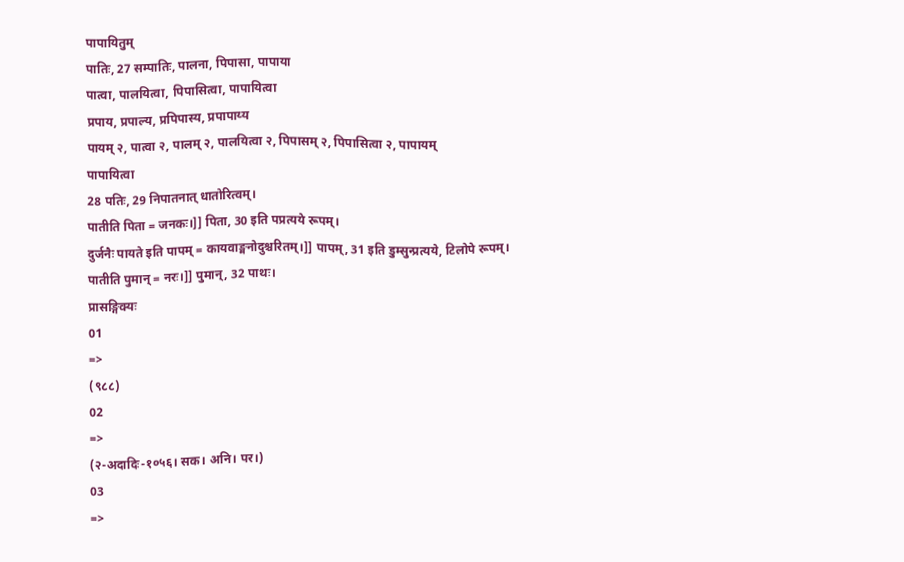पापायितुम्
पातिः, 27 सम्पातिः, पालना, पिपासा, पापाया
पात्वा, पालयित्वा, पिपासित्वा, पापायित्वा
प्रपाय, प्रपाल्य, प्रपिपास्य, प्रपापाय्य
पायम् २, पात्वा २, पालम् २, पालयित्वा २, पिपासम् २, पिपासित्वा २, पापायम्
पापायित्वा
28 पतिः, 29 निपातनात् धातोरित्वम्।
पातीति पिता = जनकः।]] पिता, 30 इति पप्रत्यये रूपम्।
दुर्जनैः पायते इति पापम् = कायवाङ्मनोदुश्चरितम्।]] पापम्, 31 इति डुम्सुन्प्रत्यये, टिलोपे रूपम्।
पातीति पुमान् = नरः।]] पुमान्, 32 पाथः।
प्रासङ्गिक्यः
01
=>
(९८८)
02
=>
(२-अदादिः-१०५६। सक। अनि। पर।)
03
=>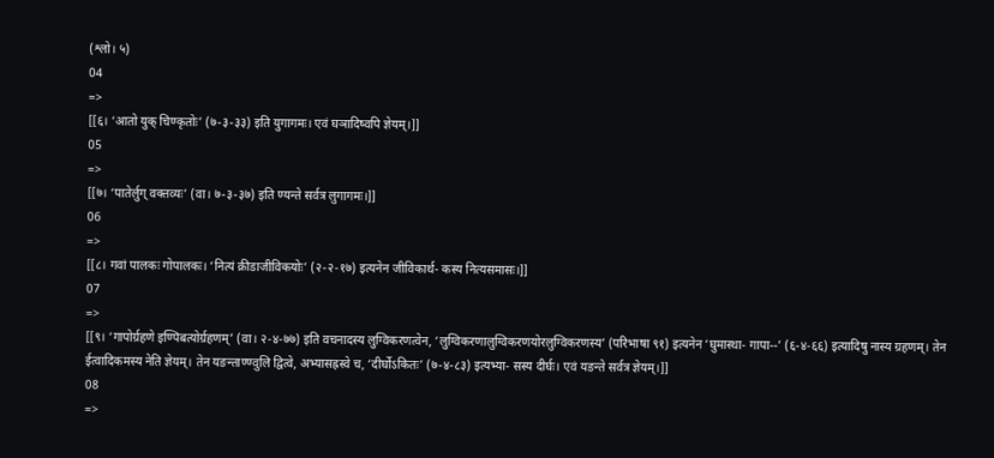(श्लो। ५)
04
=>
[[६। ‘आतो युक् चिण्कृतोः’ (७-३-३३) इति युगागमः। एवं घञादिष्वपि ज्ञेयम्।]]
05
=>
[[७। ‘पातेर्लुग् वक्तव्यः’ (वा। ७-३-३७) इति ण्यन्ते सर्वत्र लुगागमः।]]
06
=>
[[८। गवां पालकः गोपालकः। ‘नित्यं क्रीडाजीविकयोः’ (२-२-१७) इत्यनेन जीविकार्थ- कस्य नित्यसमासः।]]
07
=>
[[९। ‘गापोर्ग्रहणे इण्पिबत्योर्ग्रहणम्’ (वा। २-४-७७) इति वचनादस्य लुग्विकरणत्वेन, ‘लुग्विकरणालुग्विकरणयोरलुग्विकरणस्य’ (परिभाषा ९१) इत्यनेन ‘घुमास्था- गापा--’ (६-४-६६) इत्यादिषु नास्य ग्रहणम्। तेन ईत्वादिकमस्य नेति ज्ञेयम्। तेन यङन्ताण्ण्वुलि द्वित्वे, अभ्यासह्रस्वे च, ‘दीर्घोऽकितः’ (७-४-८३) इत्यभ्या- सस्य दीर्घः। एवं यङन्ते सर्वत्र ज्ञेयम्।]]
08
=>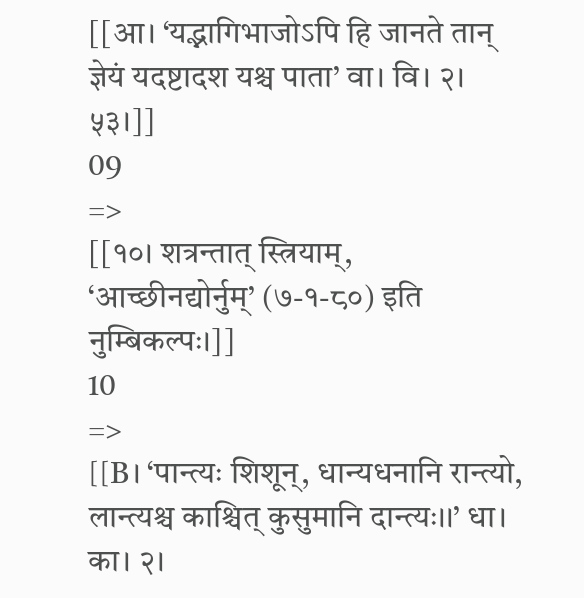[[आ। ‘यद्भागिभाजोऽपि हि जानते तान् ज्ञेयं यदष्टादश यश्च पाता’ वा। वि। २। ५३।]]
09
=>
[[१०। शत्रन्तात् स्त्रियाम्, ‘आच्छीनद्योर्नुम्’ (७-१-८०) इति नुम्बिकल्पः।]]
10
=>
[[B। ‘पान्त्यः शिशून्, धान्यधनानि रान्त्यो, लान्त्यश्च काश्चित् कुसुमानि दान्त्यः।।’ धा। का। २।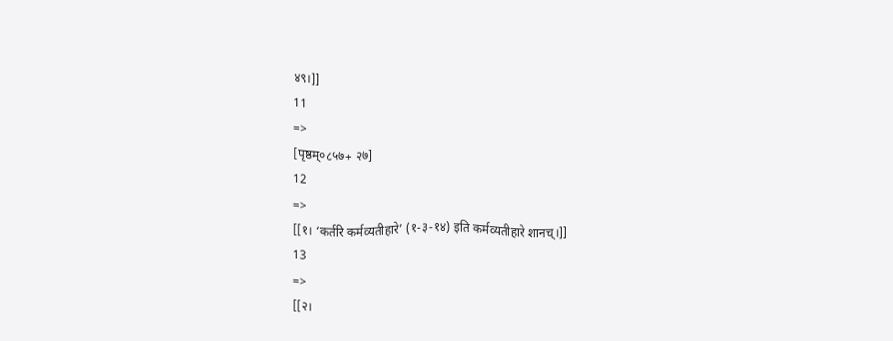४९।]]
11
=>
[पृष्ठम्०८५७+ २७]
12
=>
[[१। ‘कर्तरि कर्मव्यतीहारे’ (१-३-१४) इति कर्मव्यतीहारे शानच्।]]
13
=>
[[२।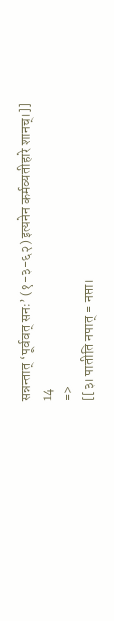सन्नन्तात् ‘पूर्ववत् सनः’ (१-३-६२) इत्यनेन कर्मव्यतीहारे शानच्।]]
14
=>
[[३। पातीति नपात् = नप्ता।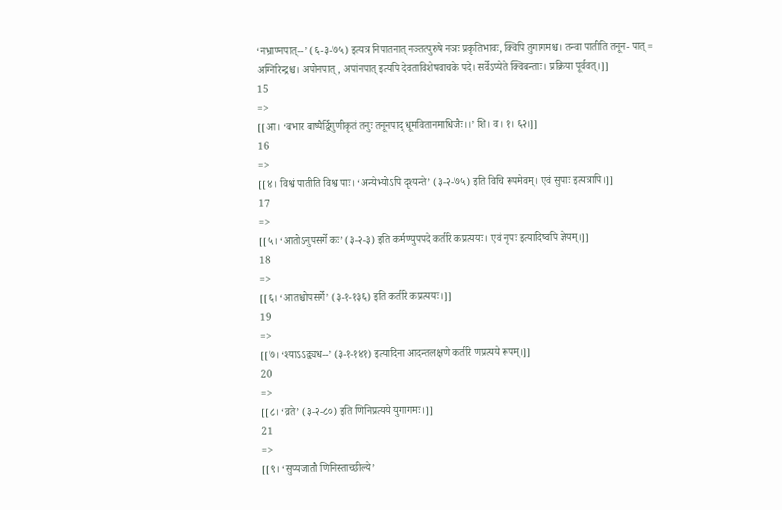‘नभ्राण्नपात्--’ (६-३-७५) इत्यत्र निपातनात् नञ्तत्पुरुषे नञः प्रकृतिभावः, क्विपि तुगागमश्च। तन्वा पातीति तनून- पात् = अग्निरिन्द्रश्च। अपोनपात्, अपांनपात् इत्यपि देवताविशेषवाचके पदे। सर्वेऽप्येते क्विबन्ताः। प्रक्रिया पूर्ववत्।]]
15
=>
[[आ। ‘बभार बाष्पैर्द्विगुणीकृतं तनुः तनूनपाद् धूमवितानमाधिजैः।।’ शि। व। १। ६२।]]
16
=>
[[४। विश्वं पातीति विश्व पाः। ‘अन्येभ्योऽपि दृश्यन्ते’ (३-२-७५) इति विचि रूपमेवम्। एवं सुपाः इत्यत्रापि।]]
17
=>
[[५। ‘आतोऽनुपसर्गे कः’ (३-२-३) इति कर्मण्युपपदे कर्तरि कप्रत्ययः। एवं नृपः इत्यादिष्वपि ज्ञेयम्।]]
18
=>
[[६। ‘आतश्चोपसर्गे’ (३-१-१३६) इति कर्तरि कप्रत्ययः।]]
19
=>
[[७। ‘श्याऽऽद्व्यध--’ (३-१-१४१) इत्यादिना आदन्तलक्षणे कर्तरि णप्रत्यये रूपम्।]]
20
=>
[[८। ‘व्रते’ (३-२-८०) इति णिनिप्रत्यये युगागमः।]]
21
=>
[[९। ‘सुप्यजातौ णिनिस्ताच्छील्ये’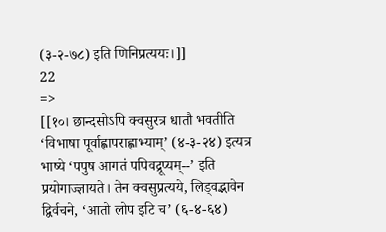(३-२-७८) इति णिनिप्रत्ययः।]]
22
=>
[[१०। छान्दसोऽपि क्वसुरत्र धातौ भवतीति ‘विभाषा पूर्वाह्णापराह्णाभ्याम्’ (४-३-२४) इत्यत्र भाष्ये ‘पपुष आगतं पपिवद्रूप्यम्--’ इति प्रयोगाज्ज्ञायते। तेन क्वसुप्रत्यये, लिड्वद्भावेन द्विर्वचने, ‘आतो लोप इटि च’ (६-४-६४)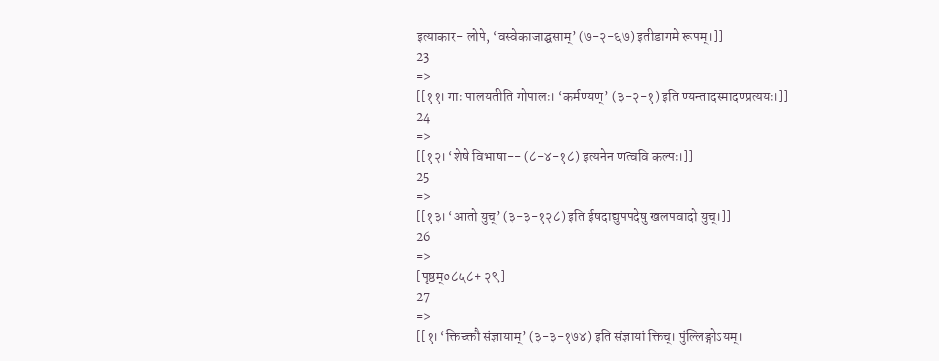इत्याकार- लोपे, ‘वस्वेकाजाद्घसाम्’ (७-२-६७) इतीडागमे रूपम्।]]
23
=>
[[११। गाः पालयतीति गोपालः। ‘कर्मण्यण्’ (३-२-१) इति ण्यन्तादस्मादण्प्रत्ययः।]]
24
=>
[[१२। ‘शेषे विभाषा-- (८-४-१८) इत्यनेन णत्ववि कल्पः।]]
25
=>
[[१३। ‘आतो युच्’ (३-३-१२८) इति ईषदाद्युपपदेषु खलपवादो युच्।]]
26
=>
[पृष्ठम्०८५८+ २९]
27
=>
[[१। ‘क्तिच्क्तौ संज्ञायाम्’ (३-३-१७४) इति संज्ञायां क्तिच्। पुंल्लिङ्गोऽयम्।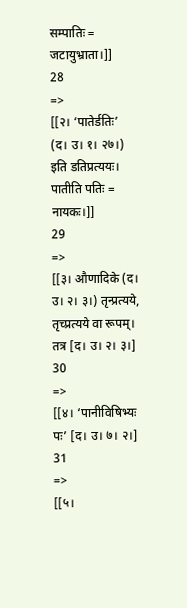सम्पातिः = जटायुभ्राता।]]
28
=>
[[२। ‘पातेर्डतिः’ (द। उ। १। २७।) इति डतिप्रत्ययः। पातीति पतिः = नायकः।]]
29
=>
[[३। औणादिके (द। उ। २। ३।) तृन्प्रत्यये, तृच्प्रत्यये वा रूपम्। तत्र [द। उ। २। ३।]
30
=>
[[४। ‘पानीविषिभ्यः पः’ [द। उ। ७। २।]
31
=>
[[५।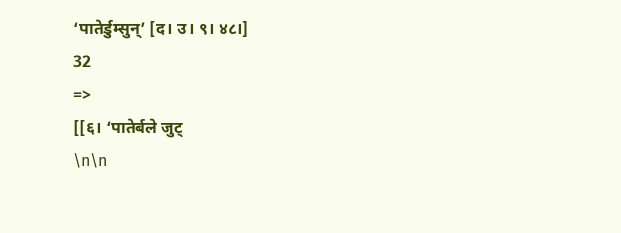‘पातेर्डुम्सुन्’ [द। उ। ९। ४८।]
32
=>
[[६। ‘पातेर्बले जुट्
\n\n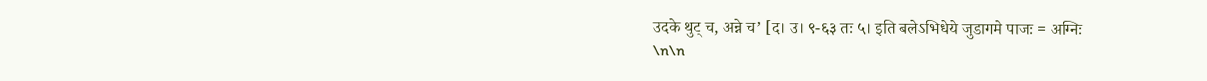उदके थुट् च, अन्ने च’ [द। उ। ९-६३ तः ५। इति बलेऽभिधेये जुडागमे पाजः = अग्निः
\n\n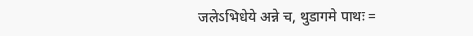जलेऽभिधेये अन्ने च, थुडागमे पाथः =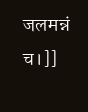जलमन्नं च।]]